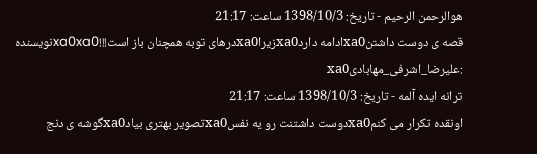هوالرحمن الرحیم - تاریخ: 1398/10/3 ساعت: 21:17
قصه ی دوست داشتنxa0ادامه داردxa0زیراxa0درهای توبه همچنان باز است!!!xa0xa0نویسنده :علیرضا_اشرفی_مهابادیxa0
ترانه ایده آلمه - تاریخ: 1398/10/3 ساعت: 21:17
اونقده تکرار می کنمxa0دوست داشتنت رو یه نفسxa0تصویر بهتری بیادxa0گوشه ی دنج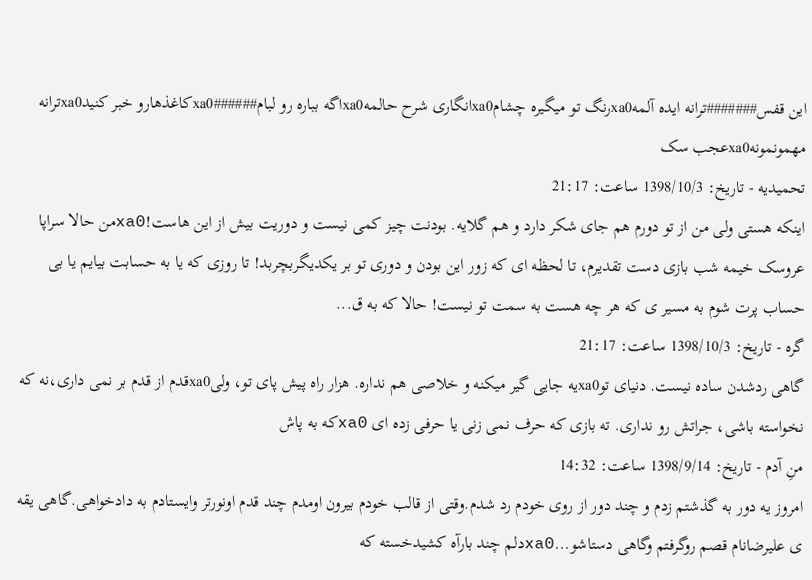این قفس#######ترانه ایده آلمهxa0رنگ تو میگیره چشامxa0انگاری شرح حالمهxa0اگه بباره رو لبامxa0######کاغذهارو خبر کنیدxa0ترانه مهمونمونهxa0عجب سک
تحمیدیه - تاریخ: 1398/10/3 ساعت: 21:17
اینکه هستی ولی من از تو دورم هم جای شکر دارد و هم گلایه. بودنت چیز کمی نیست و دوریت بیش از این هاست!xa0من حالا سراپا عروسک خیمه شب بازی دست تقدیرم، تا لحظه ای که زور این بودن و دوری تو بر یکدیگربچربد! تا روزی که یا به حسابت بیایم یا بی حساب پرت شوم به مسیر ی که هر چه هست به سمت تو نیست! حالا که به ق...
گره - تاریخ: 1398/10/3 ساعت: 21:17
گاهی ردشدن ساده نیست. دنیای توxa0یه جایی گیر میکنه و خلاصی هم نداره. هزار راه پیش پای تو، ولیxa0قدم از قدم بر نمی داری،نه که نخواسته باشی، جراتش رو نداری. ته بازی که حرف نمی زنی یا حرفی زده ای xa0که به پاش
منِ آدم - تاریخ: 1398/9/14 ساعت: 14:32
امروز یه دور به گذشتم زدم و چند دور از روی خودم رد شدم.وقتی از قالب خودم بیرون اومدم چند قدم اونورتر وایستادم به دادخواهی.گاهی یقه ی علیرضانام قصم روگرفتم وگاهی دستاشو...xa0دلم چند بارآه کشیدخسته که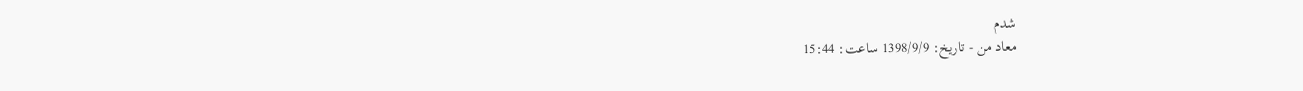شدم
معاد من - تاریخ: 1398/9/9 ساعت: 15:44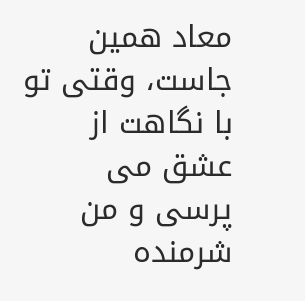معاد همین جاست، وقتی تو با نگاهت از عشق می پرسی و من شرمنده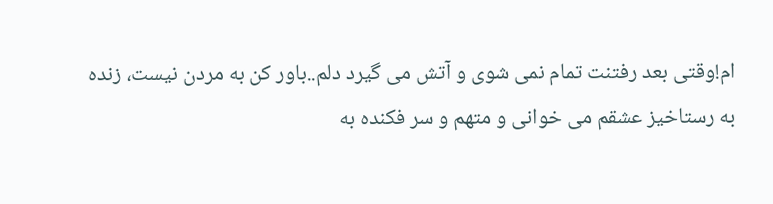ام!وقتی بعد رفتنت تمام نمی شوی و آتش می گیرد دلم..باور کن به مردن نیست، زنده به رستاخیز عشقم می خوانی و متهم و سر فکنده به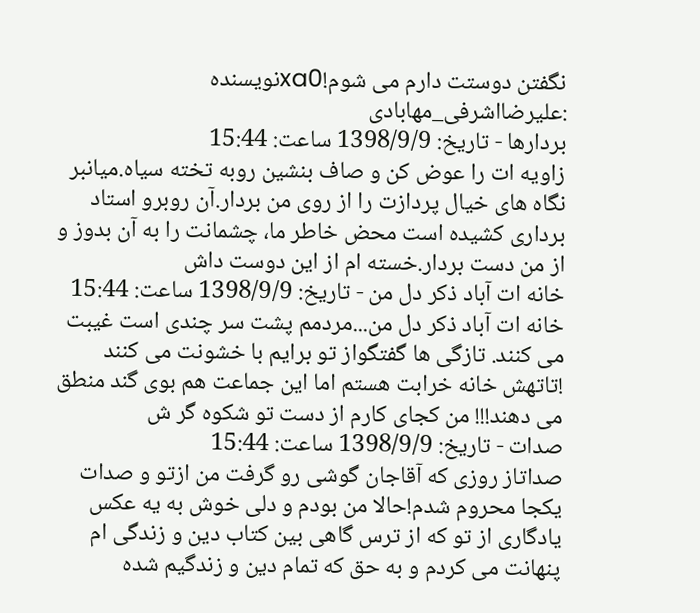نگفتن دوستت دارم می شوم!xa0نویسنده :علیرضااشرفی_مهابادی
بردارها - تاریخ: 1398/9/9 ساعت: 15:44
زاویه ات را عوض کن و صاف بنشین روبه تخته سیاه.میانبر نگاه های خیال پردازت را از روی من بردار.آن روبرو استاد برداری کشیده است محض خاطر ما، چشمانت را به آن بدوز و از من دست بردار.خسته ام از این دوست داش
خانه ات آباد ذکر دل من - تاریخ: 1398/9/9 ساعت: 15:44
خانه ات آباد ذکر دل من...مردمم پشت سر چندی است غیبت می کنند. تازگی ها گفتگواز تو برایم با خشونت می کنند !تاتهش خانه خرابت هستم اما این جماعت هم بوی گند منطق می دهند!!! من کجای کارم از دست تو شکوه گر ش
صدات - تاریخ: 1398/9/9 ساعت: 15:44
صداتاز روزی که آقاجان گوشی رو گرفت من ازتو و صدات یکجا محروم شدم!حالا من بودم و دلی خوش به یه عکس یادگاری از تو که از ترس گاهی بین کتاب دین و زندگی ام پنهانت می کردم و به حق که تمام دین و زندگیم شده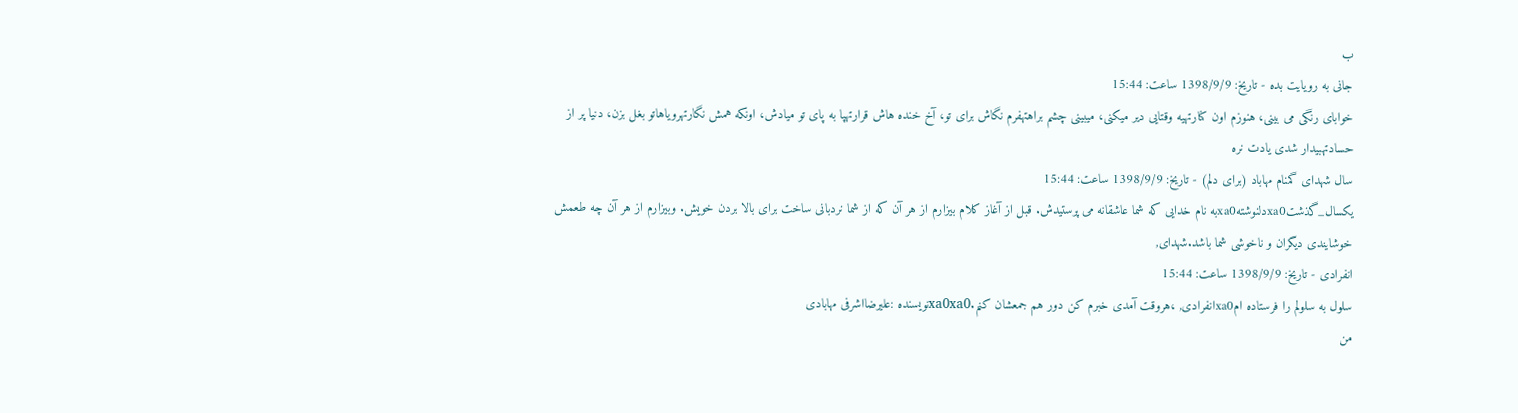ب
جانی به رویایت بده - تاریخ: 1398/9/9 ساعت: 15:44
خوابای رنگی می بینی، هنوزم اون کنارتهیه وقتایی دیر میکنی، میبینی چشم براهتهفرم نگاش برای تو، آخ خنده هاش قرارتهپا به پای تو میادش، اونکه همش نگارتهرویاهاتو بغل بزن، دنیا پر از حسادتهبیدار شدی یادت نره
سال شهدای گمنام مهاباد (برای دلم) - تاریخ: 1398/9/9 ساعت: 15:44
یکسال_گذشتxa0دلنوشتهxa0به نام خدایی که شما عاشقانه می پرستیدش. قبل از آغاز کلام بیزارم از هر آن که از شما نردبانی ساخت برای بالا بردن خویش. وبیزارم از هر آن چه طعمش خوشایندی دیگران و ناخوشی شما باشد.شهدای,
انفرادی - تاریخ: 1398/9/9 ساعت: 15:44
سلول به سلولم را فرستاده امxa0انفرادی, ،هروقت آمدی خبرم کن دور هم جمعشان کنم.xa0xa0نویسنده :علیرضااشرفی مهابادی
من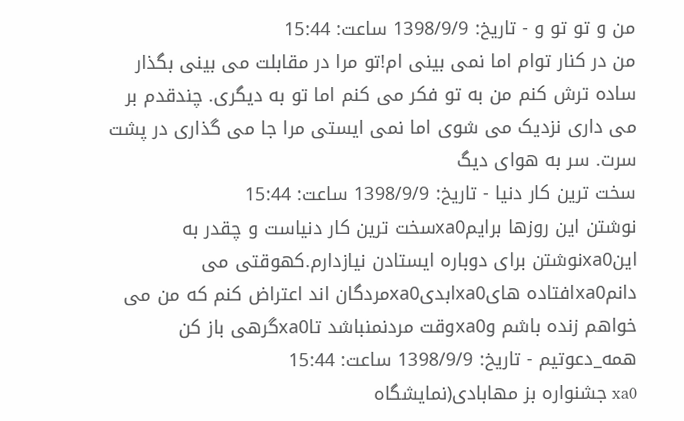من و تو تو و - تاریخ: 1398/9/9 ساعت: 15:44
من در کنار توام اما نمی بینی ام!تو مرا در مقابلت می بینی بگذار ساده ترش کنم من به تو فکر می کنم اما تو به دیگری. چندقدم بر می داری نزدیک می شوی اما نمی ایستی مرا جا می گذاری در پشت سرت. سر به هوای دیگ
سخت ترین کار دنیا - تاریخ: 1398/9/9 ساعت: 15:44
نوشتن این روزها برایمxa0سخت ترین کار دنیاست و چقدر به اینxa0نوشتن برای دوباره ایستادن نیازدارم.کهوقتی می دانمxa0افتاده هایxa0ابدیxa0مردگان اند اعتراض کنم که من می خواهم زنده باشم وxa0وقت مردنمنباشد تاxa0گرهی باز کن
همه_دعوتیم - تاریخ: 1398/9/9 ساعت: 15:44
xa0 جشنواره بز مهابادی(نمایشگاه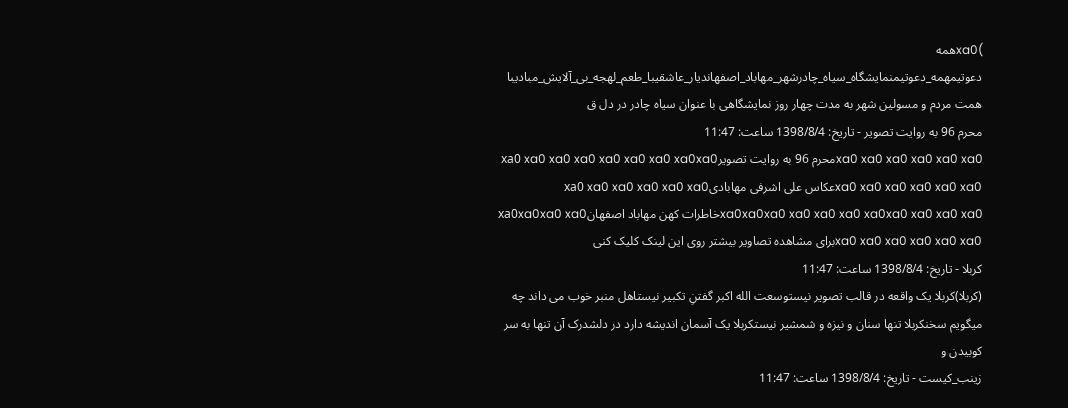)xa0همه دعوتیمهمه_دعوتیمنمایشگاه_سیاه_چادرشهر_مهاباد_اصفهاندیار_عاشقیبا_طعم_لهجه_بی_آلایش_مبادیبا همت مردم و مسولین شهر به مدت چهار روز نمایشگاهی با عنوان سیاه چادر در دل ق
محرم 96 به روایت تصویر - تاریخ: 1398/8/4 ساعت: 11:47
xa0 xa0 xa0 xa0 xa0 xa0محرم 96 به روایت تصویرxa0 xa0 xa0 xa0 xa0 xa0 xa0 xa0xa0 xa0 xa0 xa0 xa0 xa0 xa0عکاس علی اشرفی مهابادیxa0 xa0 xa0 xa0 xa0 xa0 xa0xa0xa0 xa0 xa0 xa0 xa0xa0 xa0 xa0 xa0خاطرات کهن مهاباد اصفهانxa0xa0xa0 xa0 xa0 xa0 xa0 xa0 xa0 xa0برای مشاهده تصاویر بیشتر روی این لینک کلیک کنی
کربلا - تاریخ: 1398/8/4 ساعت: 11:47
(کربلا)کربلا یک واقعه در قالب تصویر نیستوسعت الله اکبر گفتنِ تکبیر نیستاهل منبر خوب می داند چه میگویم سخنکربلا تنها سنان و نیزه و شمشیر نیستکربلا یک آسمان اندیشه دارد در دلشدرک آن تنها به سر کوبیدن و
زینب_کیست - تاریخ: 1398/8/4 ساعت: 11:47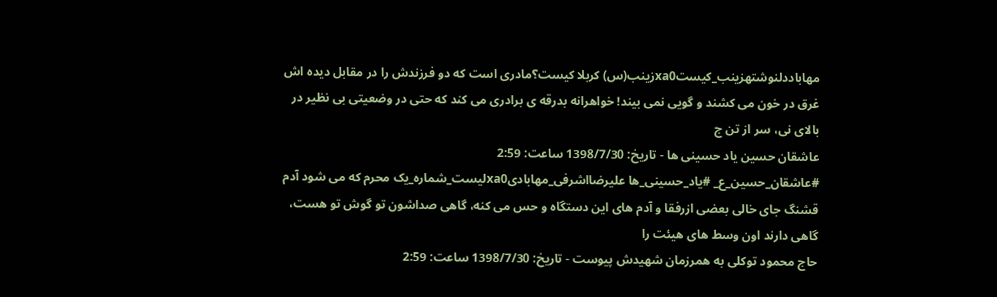مهاباددلنوشتهزینب_کیستxa0زینب(س) کربلا کیست؟مادری است که دو فرزندش را در مقابل دیده اش غرق در خون می کشند و گویی نمی بیند! خواهرانه بدرقه ی برادری می کند که حتی در وضعیتی بی نظیر در بالای نی، سر از تن ج
عاشقان حسین یاد حسینی ها - تاریخ: 1398/7/30 ساعت: 2:59
#عاشقان_حسین_ع_ #یاد_حسینی_ها علیرضااشرفی_مهابادیxa0لیست_شماره_یک محرم که می شود آدم قشنگ جای خالی بعضی ازرفقا و آدم های این دستگاه و حس می کنه، گاهی صداشون تو گوش تو هست، گاهی دارند اون وسط های هیئت را
حاج محمود توکلی به همرزمان شهیدش پیوست - تاریخ: 1398/7/30 ساعت: 2:59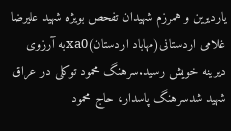یاردیرین و همرزم شهیدان تفحص بویژه شهید علیرضا غلامی اردستانی(مهاباد اردستان)xa0به آرزوی دیرینه خویش رسید.سرهنگ محمود توکلی در عراق شهید شدسرهنگ پاسدار، حاج محمود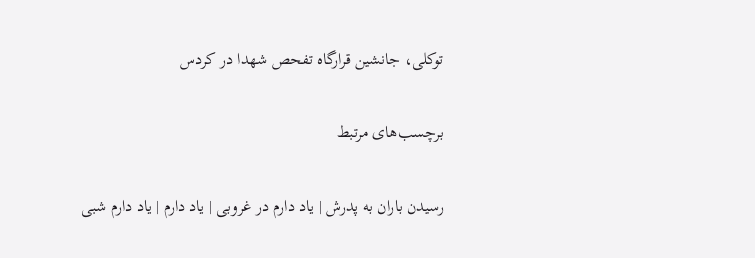توکلی، جانشین قرارگاه تفحص شهدا در کردس

برچسب‌های مرتبط

رسیدن باران به پدرش | یاد دارم در غروبی | یاد دارم | یاد دارم شبی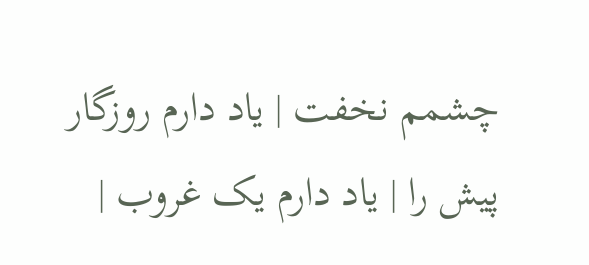چشمم نخفت | یاد دارم روزگار پیش را | یاد دارم یک غروب |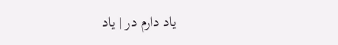یاد دارم در | یاد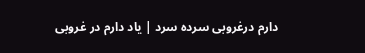دارم درغروبی سرده سرد | یاد دارم در غروبی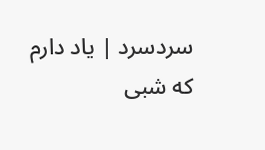سردسرد | یاد دارم که شبی